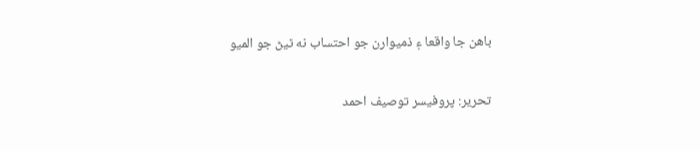باهن جا واقعا ۽ ذميوارن جو احتساب نه ٿيڻ جو الميو

تحرير: پروفيسر توصيف احمد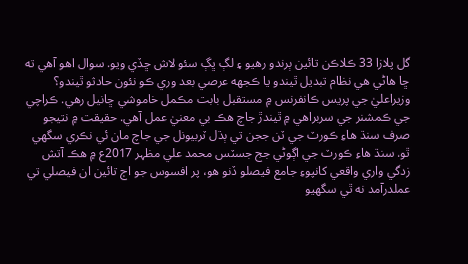گل پلازا 33 ڪلاڪن تائين ٻرندو رهيو ۽ لڳ ڀڳ سئو لاش ڇڏي ويو. سوال اهو آهي ته ڇا هاڻي هي نظام تبديل ٿيندو يا ڪجهه عرصي بعد وري ڪو نئون حادثو ٿيندو؟ وزيراعليٰ جي پريس ڪانفرنس ۾ مستقبل بابت مڪمل خاموشي ڇانيل رهي. ڪراچي جي ڪمشنر جي سربراهي ۾ ٿيندڙ جاچ هڪ بي معنيٰ عمل آهي. حقيقت ۾ نتيجو صرف سنڌ هاءِ ڪورٽ جي ٽن ججن تي ٻڌل ٽربيونل جي جاچ مان ئي نڪري سگهي ٿو. سنڌ هاءِ ڪورٽ جي اڳوڻي جج جسٽس محمد علي مظہر 2017ع ۾ هڪ آتش زدگي واري واقعي کانپوءِ جامع فيصلو ڏنو هو، پر افسوس جو اڄ تائين ان فيصلي تي عملدرآمد نه ٿي سگهيو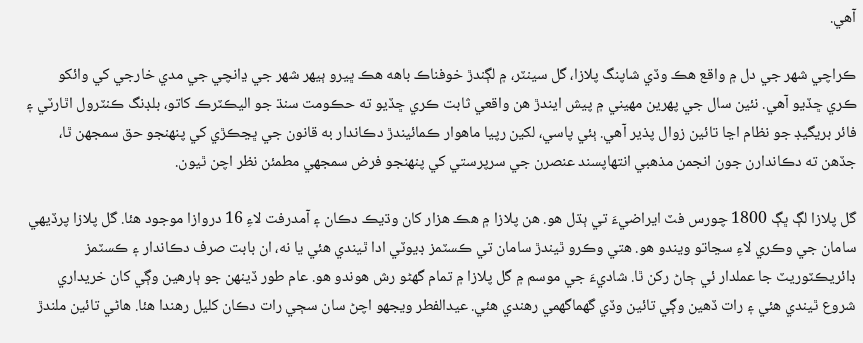آهي.

ڪراچي شهر جي دل ۾ واقع هڪ وڏي شاپنگ پلازا، گل سينٽر، ۾ لڳندڙ خوفناڪ باهه هڪ ڀيرو ٻيهر شهر جي ڍانچي جي مدي خارجي کي وائکو ڪري ڇڏيو آهي. نئين سال جي پهرين مهيني ۾ پيش ايندڙ هن واقعي ثابت ڪري ڇڏيو ته حڪومت سنڌ جو اليڪٽرڪ کاتو، بلڊنگ ڪنٽرول اٿارٽي ۽ فائر بريگيڊ جو نظام اڃا تائين زوال پذير آهي. ٻئي پاسي، لکين رپيا ماهوار ڪمائيندڙ دڪاندار به قانون جي ڀڃڪڙي کي پنهنجو حق سمجهن ٿا، جڏهن ته دڪاندارن جون انجمن مذهبي انتهاپسند عنصرن جي سرپرستي کي پنهنجو فرض سمجهي مطمئن نظر اچن ٿيون.

گل پلازا لڳ ڀڳ 1800 چورس فٽ ايراضيءَ تي ٻڌل هو. هن پلازا ۾ هڪ هزار کان وڌيڪ دڪان ۽ آمدرفت لاءِ 16 دروازا موجود هئا. گل پلازا پرڏيهي سامان جي وڪري لاءِ سڃاتو ويندو هو. هتي وڪرو ٿيندڙ سامان تي ڪسٽمز ڊيوٽي ادا ٿيندي هئي يا نه، ان بابت صرف دڪاندار ۽ ڪسٽمز ڊائريڪٽوريٽ جا عملدار ئي ڄاڻ رکن ٿا. شاديءَ جي موسم ۾ گل پلازا ۾ تمام گهڻو رش هوندو هو. عام طور ڏينهن جو ٻارهين وڳي کان خريداري شروع ٿيندي هئي ۽ رات ڏهين وڳي تائين وڏي گهماگهمي رهندي هئي. عيدالفطر ويجهو اچڻ سان سڄي رات دڪان کليل رهندا هئا. هاڻي تائين ملندڙ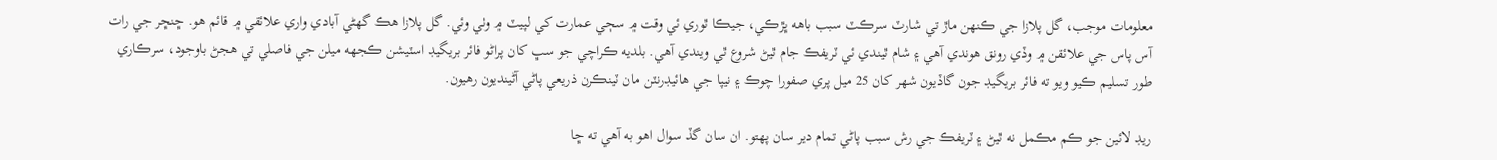معلومات موجب، گل پلازا جي ڪنهن ماڙ تي شارٽ سرڪٽ سبب باهه ڀڙڪي، جيڪا ٿوري ئي وقت ۾ سڄي عمارت کي لپيٽ ۾ وٺي وئي. گل پلازا هڪ گهڻي آبادي واري علائقي ۾ قائم هو. ڇنڇر جي رات آس پاس جي علائقن ۾ وڏي رونق هوندي آهي ۽ شام ٿيندي ئي ٽريفڪ جام ٿيڻ شروع ٿي ويندي آهي. بلديه ڪراچي جو سڀ کان پراڻو فائر بريگيڊ اسٽيشن ڪجهه ميلن جي فاصلي تي هجڻ باوجود، سرڪاري طور تسليم ڪيو ويو ته فائر بريگيڊ جون گاڏيون شهر کان 25 ميل پري صفورا چوڪ ۽ نيپا جي هائيڊرنٽن مان ٽينڪرن ذريعي پاڻي آڻينديون رهيون.

ريڊ لائين جو ڪم مڪمل نه ٿيڻ ۽ ٽريفڪ جي رش سبب پاڻي تمام دير سان پهتو. ان سان گڏ سوال اهو به آهي ته ڇا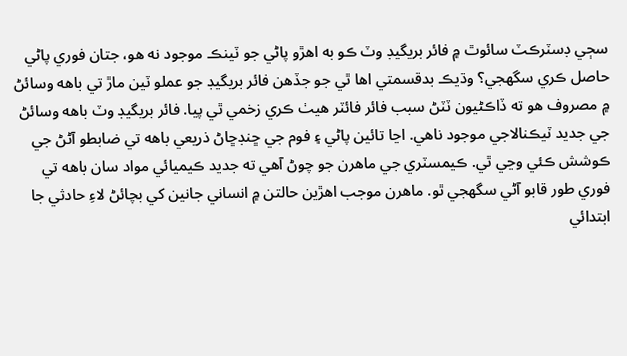سڄي ڊسٽرڪٽ سائوٿ ۾ فائر بريگيڊ وٽ ڪو به اهڙو پاڻي جو ٽينڪ موجود نه هو، جتان فوري پاڻي حاصل ڪري سگهجي؟ وڌيڪ بدقسمتي اها ٿي جو جڏهن فائر بريگيڊ جو عملو ٽين ماڙ تي باهه وسائڻ ۾ مصروف هو ته ڏاڪڻيون ٽٽڻ سبب فائر فائٽر هيٺ ڪري زخمي ٿي پيا. فائر بريگيڊ وٽ باهه وسائڻ جي جديد ٽيڪنالاجي موجود ناهي. اڃا تائين پاڻي ۽ فوم جي ڇنڊڇاڻ ذريعي باهه تي ضابطو آڻڻ جي ڪوشش ڪئي وڃي ٿي. ڪيمسٽري جي ماهرن جو چوڻ آهي ته جديد ڪيميائي مواد سان باهه تي فوري طور قابو آڻي سگهجي ٿو. ماهرن موجب اهڙين حالتن ۾ انساني جانين کي بچائڻ لاءِ حادثي جا ابتدائي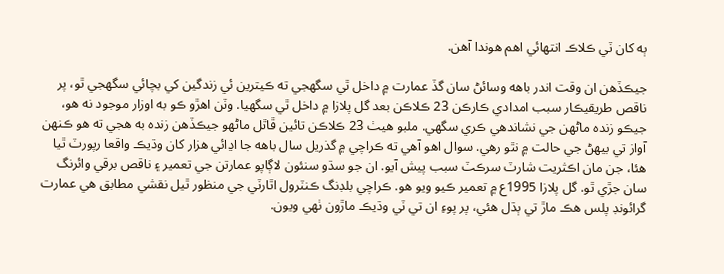ٻه کان ٽي ڪلاڪ انتهائي اهم هوندا آهن.

جيڪڏهن ان وقت اندر باهه وسائڻ سان گڏ عمارت ۾ داخل ٿي سگهجي ته ڪيترين ئي زندگين کي بچائي سگهجي ٿو، پر ناقص طريقيڪار سبب امدادي ڪارڪن 23 ڪلاڪن بعد گل پلازا ۾ داخل ٿي سگهيا. وٽن اهڙو ڪو به اوزار موجود نه هو، جيڪو زنده ماڻهن جي نشاندهي ڪري سگهي. ملبو هيٺ 23 ڪلاڪن تائين ڦاٿل ماڻهو جيڪڏهن زنده به هجي ته هو ڪنهن آواز تي بيهڻ جي حالت ۾ نٿو رهي. سوال اهو آهي ته ڪراچي ۾ گذريل سال باهه جا اڍائي هزار کان وڌيڪ واقعا رپورٽ ٿيا هئا، جن مان اڪثريت شارٽ سرڪٽ سبب پيش آيو. ان جو سڌو سنئون لاڳاپو عمارتن جي تعمير ۽ ناقص برقي وائرنگ سان جڙي ٿو. گل پلازا 1995ع ۾ تعمير ڪيو ويو هو. ڪراچي بلڊنگ ڪنٽرول اٿارٽي جي منظور ٿيل نقشي مطابق هي عمارت گرائونڊ پلس هڪ ماڙ تي ٻڌل هئي، پر پوءِ ان تي ٽي وڌيڪ ماڙون ٺهي ويون.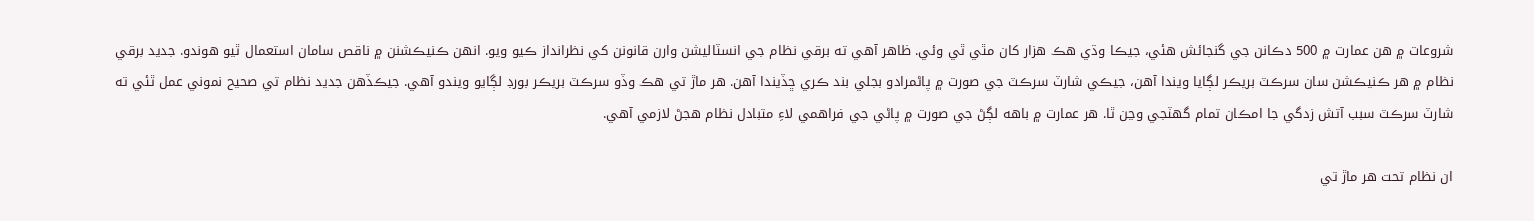شروعات ۾ هن عمارت ۾ 500 دڪانن جي گنجائش هئي، جيڪا وڌي هڪ هزار کان مٿي ٿي وئي. ظاهر آهي ته برقي نظام جي انسٽاليشن وارن قانونن کي نظرانداز ڪيو ويو. انهن ڪنيڪشنن ۾ ناقص سامان استعمال ٿيو هوندو. جديد برقي نظام ۾ هر ڪنيڪشن سان سرڪٽ بريڪر لڳايا ويندا آهن، جيڪي شارٽ سرڪٽ جي صورت ۾ پاڻمرادو بجلي بند ڪري ڇڏيندا آهن. هر ماڙ تي هڪ وڏو سرڪٽ بريڪر بورڊ لڳايو ويندو آهي. جيڪڏهن جديد نظام تي صحيح نموني عمل ٿئي ته شارٽ سرڪٽ سبب آتش زدگي جا امڪان تمام گهٽجي وڃن ٿا. هر عمارت ۾ باهه لڳڻ جي صورت ۾ پاڻي جي فراهمي لاءِ متبادل نظام هجڻ لازمي آهي.

ان نظام تحت هر ماڙ تي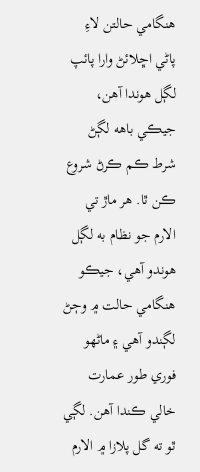هنگامي حالتن لاءِ پاڻي اڇلائڻ وارا پائپ لڳل هوندا آهن، جيڪي باهه لڳڻ شرط ڪم ڪرڻ شروع ڪن ٿا. هر ماڙ تي الارم جو نظام به لڳل هوندو آهي، جيڪو هنگامي حالت ۾ وڄڻ لڳندو آهي ۽ ماڻهو فوري طور عمارت خالي ڪندا آهن. لڳي ٿو ته گل پلازا ۾ الارم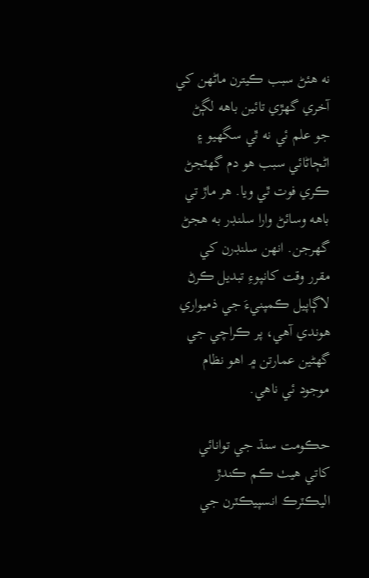نه هئڻ سبب ڪيترن ماڻهن کي آخري گهڙي تائين باهه لڳڻ جو علم ئي نه ٿي سگهيو ۽ اڻڄاڻائي سبب هو دم گهٽجڻ ڪري فوت ٿي ويا. هر ماڙ تي باهه وسائڻ وارا سلنڊر به هجڻ گهرجن. انهن سلنڊرن کي مقرر وقت کانپوءِ تبديل ڪرڻ لاڳاپيل ڪمپنيءَ جي ذميواري هوندي آهي، پر ڪراچي جي گهڻين عمارتن ۾ اهو نظام موجود ئي ناهي.

حڪومت سنڌ جي توانائي کاتي هيٺ ڪم ڪندڙ اليڪٽرڪ انسپيڪٽرن جي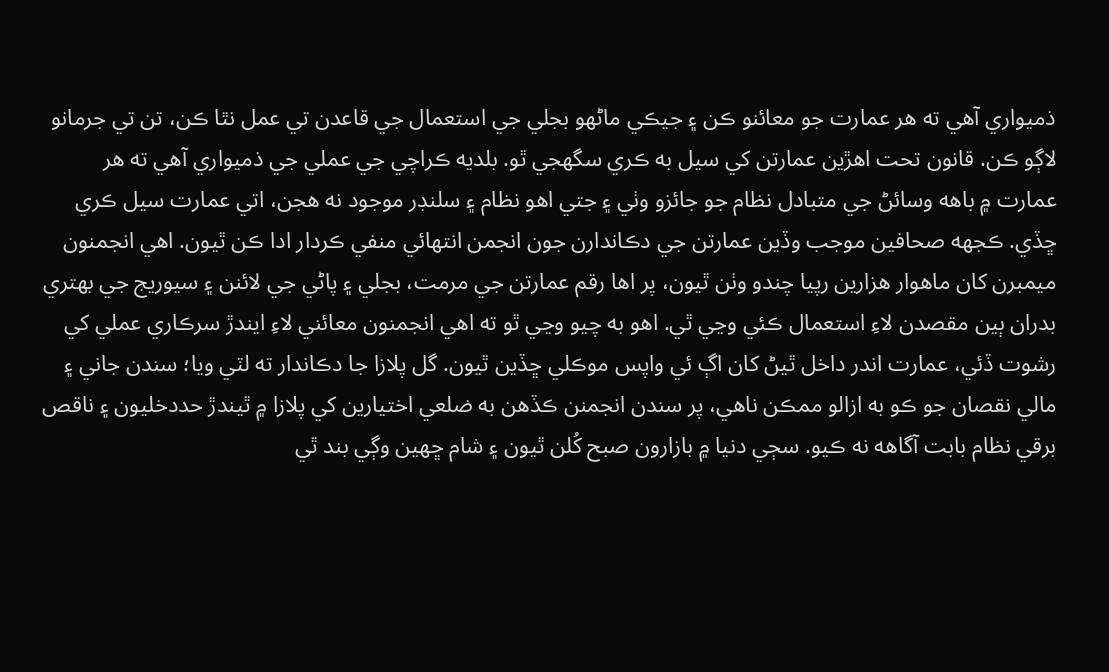ذميواري آهي ته هر عمارت جو معائنو ڪن ۽ جيڪي ماڻهو بجلي جي استعمال جي قاعدن تي عمل نٿا ڪن، تن تي جرمانو لاڳو ڪن. قانون تحت اهڙين عمارتن کي سيل به ڪري سگهجي ٿو. بلديه ڪراچي جي عملي جي ذميواري آهي ته هر عمارت ۾ باهه وسائڻ جي متبادل نظام جو جائزو وٺي ۽ جتي اهو نظام ۽ سلنڊر موجود نه هجن، اتي عمارت سيل ڪري ڇڏي. ڪجهه صحافين موجب وڏين عمارتن جي دڪاندارن جون انجمن انتهائي منفي ڪردار ادا ڪن ٿيون. اهي انجمنون ميمبرن کان ماهوار هزارين رپيا چندو وٺن ٿيون، پر اها رقم عمارتن جي مرمت، بجلي ۽ پاڻي جي لائنن ۽ سيوريج جي بهتري بدران ٻين مقصدن لاءِ استعمال ڪئي وڃي ٿي. اهو به چيو وڃي ٿو ته اهي انجمنون معائني لاءِ ايندڙ سرڪاري عملي کي رشوت ڏئي، عمارت اندر داخل ٿيڻ کان اڳ ئي واپس موڪلي ڇڏين ٿيون. گل پلازا جا دڪاندار ته لٽي ويا؛ سندن جاني ۽ مالي نقصان جو ڪو به ازالو ممڪن ناهي، پر سندن انجمنن ڪڏهن به ضلعي اختيارين کي پلازا ۾ ٿيندڙ حددخليون ۽ ناقص برقي نظام بابت آگاهه نه ڪيو. سڄي دنيا ۾ بازارون صبح کُلن ٿيون ۽ شام ڇهين وڳي بند ٿي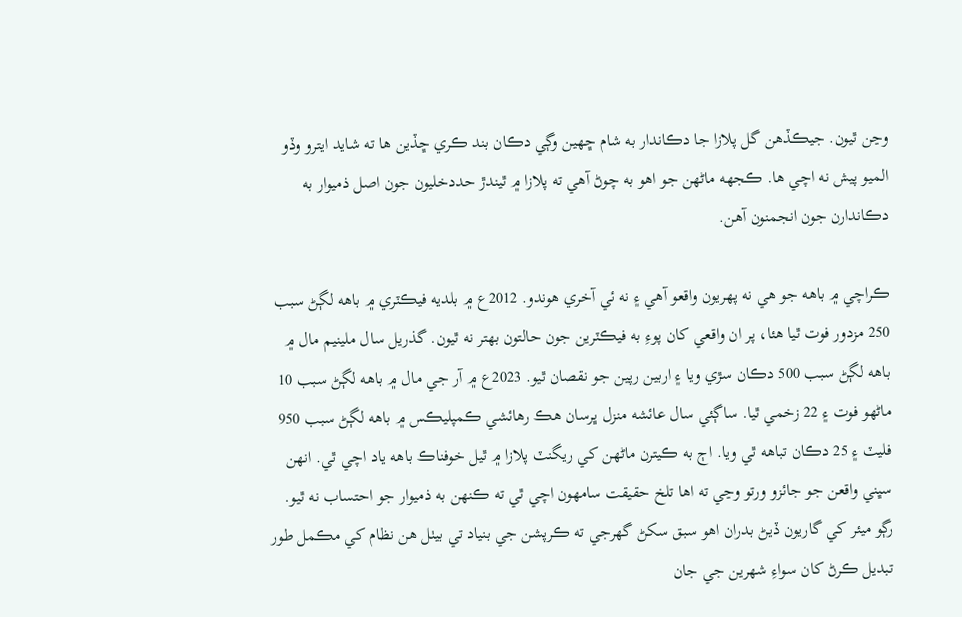وڃن ٿيون. جيڪڏهن گل پلازا جا دڪاندار به شام ڇهين وڳي دڪان بند ڪري ڇڏين ها ته شايد ايترو وڏو الميو پيش نه اچي ها. ڪجهه ماڻهن جو اهو به چوڻ آهي ته پلازا ۾ ٿيندڙ حددخليون جون اصل ذميوار به دڪاندارن جون انجمنون آهن.

ڪراچي ۾ باهه جو هي نه پهريون واقعو آهي ۽ نه ئي آخري هوندو. 2012ع ۾ بلديه فيڪٽري ۾ باهه لڳڻ سبب 250 مزدور فوت ٿيا هئا، پر ان واقعي کان پوءِ به فيڪٽرين جون حالتون بهتر نه ٿيون. گذريل سال ملينيم مال ۾ باهه لڳڻ سبب 500 دڪان سڙي ويا ۽ اربين رپين جو نقصان ٿيو. 2023ع ۾ آر جي مال ۾ باهه لڳڻ سبب 10 ماڻهو فوت ۽ 22 زخمي ٿيا. ساڳئي سال عائشه منزل ڀرسان هڪ رهائشي ڪمپليڪس ۾ باهه لڳڻ سبب 950 فليٽ ۽ 25 دڪان تباهه ٿي ويا. اڄ به ڪيترن ماڻهن کي ريگنٽ پلازا ۾ ٿيل خوفناڪ باهه ياد اچي ٿي. انهن سڀني واقعن جو جائزو ورتو وڃي ته اها تلخ حقيقت سامهون اچي ٿي ته ڪنهن به ذميوار جو احتساب نه ٿيو. رڳو ميئر کي گاريون ڏيڻ بدران اهو سبق سکڻ گهرجي ته ڪرپشن جي بنياد تي بيٺل هن نظام کي مڪمل طور تبديل ڪرڻ کان سواءِ شهرين جي جان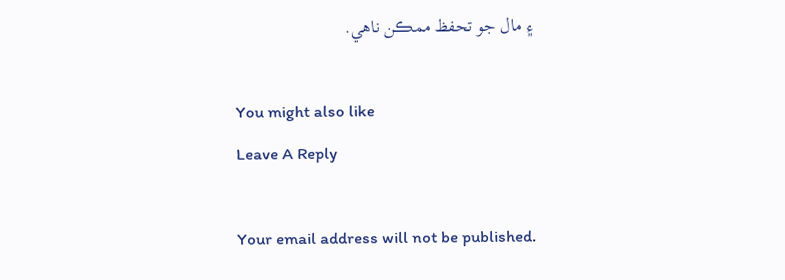۽ مال جو تحفظ ممڪن ناهي.

You might also like
Leave A Reply

Your email address will not be published.